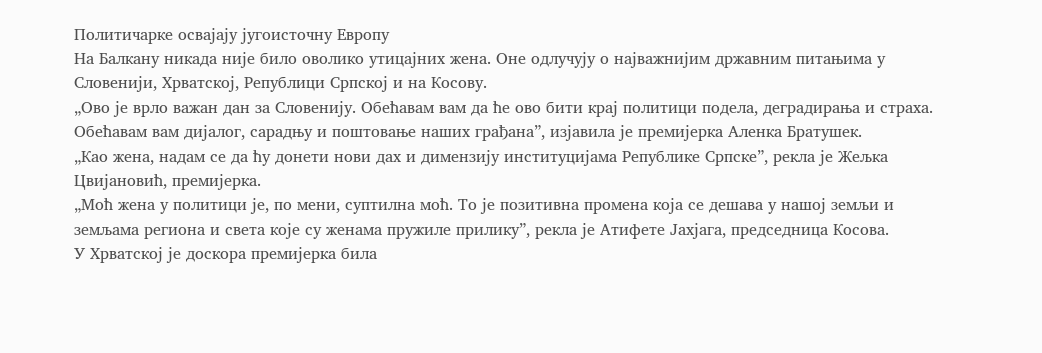Политичарке освајају југоисточну Европу
На Балкану никада није било оволико утицајних жена. Оне одлучују о најважнијим државним питањима у Словенији, Хрватској, Републици Српској и на Косову.
„Ово је врло важан дан за Словенију. Обећавам вам да ће ово бити крај политици подела, деградирања и страха. Обећавам вам дијалог, сарадњу и поштовање наших грађана”, изјавила је премијерка Аленка Братушек.
„Као жена, надам се да ћу донети нови дах и димензију институцијама Републике Српске”, рекла је Жељка Цвијановић, премијерка.
„Моћ жена у политици је, по мени, суптилна моћ. То је позитивна промена која се дешава у нашој земљи и земљама региона и света које су женама пружиле прилику”, рекла је Атифете Јахјага, председница Косова.
У Хрватској је доскора премијерка била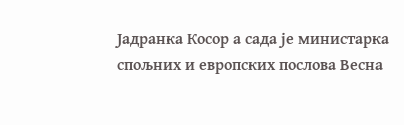Јадранка Косор а сада је министарка спољних и европских послова Весна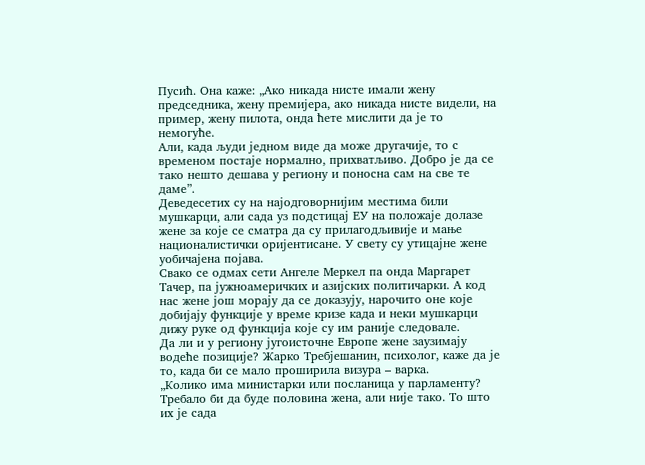Пусић. Она каже: „Ако никада нисте имали жену председника, жену премијера, ако никада нисте видели, на пример, жену пилота, онда ћете мислити да је то немогуће.
Али, када људи једном виде да може другачије, то с временом постаје нормално, прихватљиво. Добро је да се тако нешто дешава у региону и поносна сам на све те даме”.
Деведесетих су на најодговорнијим местима били мушкарци, али сада уз подстицај ЕУ на положаје долазе жене за које се сматра да су прилагодљивије и мање националистички оријентисане. У свету су утицајне жене уобичајена појава.
Свако се одмах сети Ангеле Меркел па онда Маргарет Тачер, па јужноамеричких и азијских политичарки. А код нас жене још морају да се доказују, нарочито оне које добијају функције у време кризе када и неки мушкарци дижу руке од функција које су им раније следовале.
Да ли и у региону југоисточне Европе жене заузимају водеће позиције? Жарко Требјешанин, психолог, каже да је то, када би се мало проширила визура – варка.
„Колико има министарки или посланица у парламенту? Требало би да буде половина жена, али није тако. То што их је сада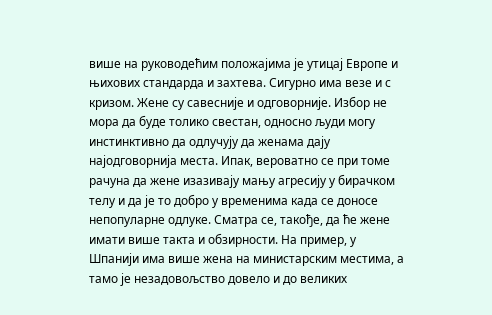више на руководећим положајима је утицај Европе и њихових стандарда и захтева. Сигурно има везе и с кризом. Жене су савесније и одговорније. Избор не мора да буде толико свестан, односно људи могу инстинктивно да одлучују да женама дају најодговорнија места. Ипак, вероватно се при томе рачуна да жене изазивају мању агресију у бирачком телу и да је то добро у временима када се доносе непопуларне одлуке. Сматра се, такође, да ће жене имати више такта и обзирности. На пример, у Шпанији има више жена на министарским местима, а тамо је незадовољство довело и до великих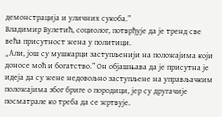демонстрација и уличних сукоба.”
Владимир Вулетић, социолог, потврђује да је тренд све већа присутност жена у политици.
„Али, још су мушкарци заступљенији на положајима који доносе моћ и богатство.” Он објашњава да је присутна је идеја да су жене недовољно заступљене на управљачким положајима због бриге о породици, јер су другачије посматрале ко треба да се жртвује.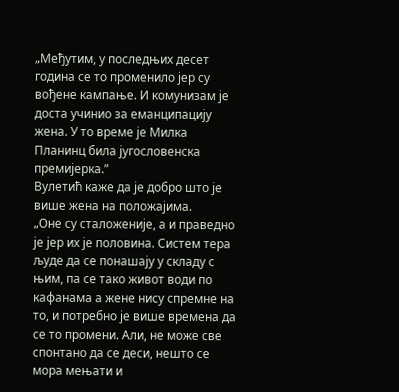„Међутим, у последњих десет година се то променило јер су вођене кампање. И комунизам је доста учинио за еманципацију жена. У то време је Милка Планинц била југословенска премијерка.”
Вулетић каже да је добро што је више жена на положајима.
„Оне су сталоженије, а и праведно је јер их је половина. Систем тера људе да се понашају у складу с њим, па се тако живот води по кафанама а жене нису спремне на то, и потребно је више времена да се то промени. Али, не може све спонтано да се деси, нешто се мора мењати и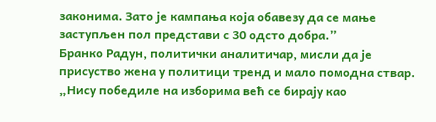законима. Зато је кампања која обавезу да се мање заступљен пол представи с 30 одсто добра.”
Бранко Радун, политички аналитичар, мисли да је присуство жена у политици тренд и мало помодна ствар.
„Нису победиле на изборима већ се бирају као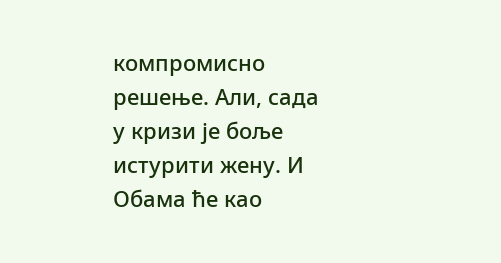компромисно решење. Али, сада у кризи је боље истурити жену. И Обама ће као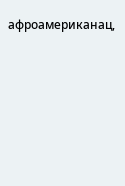афроамериканац,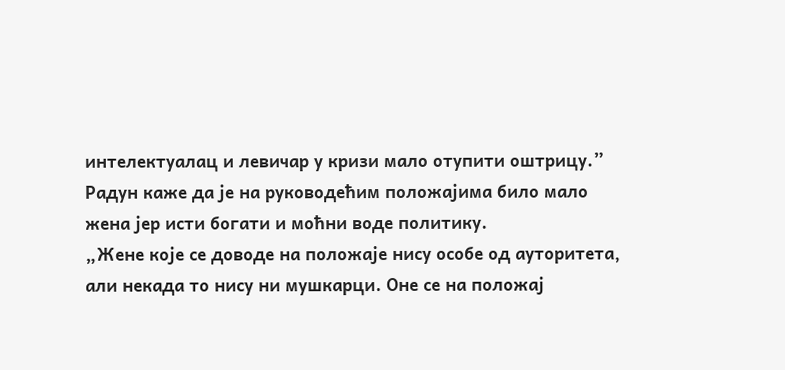интелектуалац и левичар у кризи мало отупити оштрицу.”
Радун каже да је на руководећим положајима било мало жена јер исти богати и моћни воде политику.
„Жене које се доводе на положаје нису особе од ауторитета, али некада то нису ни мушкарци. Оне се на положај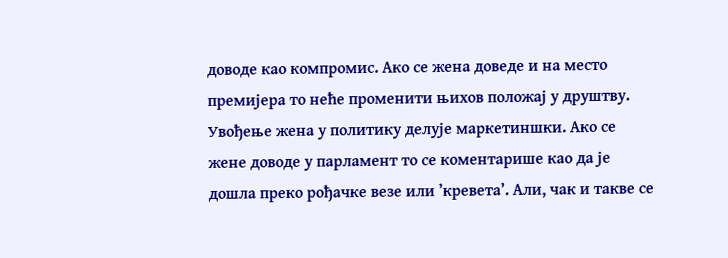доводе као компромис. Ако се жена доведе и на место премијера то неће променити њихов положај у друштву. Увођење жена у политику делује маркетиншки. Ако се жене доводе у парламент то се коментарише као да је дошла преко рођачке везе или ’кревета’. Али, чак и такве се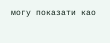могу показати као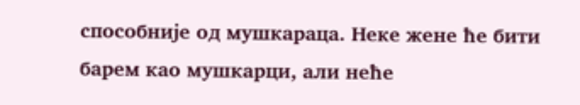способније од мушкараца. Неке жене ће бити барем као мушкарци, али неће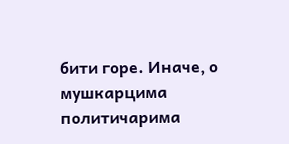бити горе. Иначе, о мушкарцима политичарима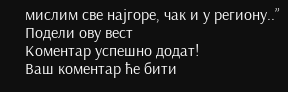мислим све најгоре, чак и у региону..”
Подели ову вест
Комeнтар успeшно додат!
Ваш комeнтар ћe бити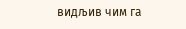видљив чим га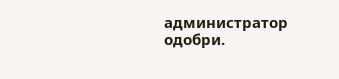администратор одобри.